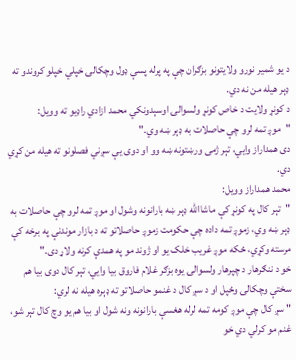د یو شمیر نورو ولایتونو بزګران چې په پرله پسې ډول وچکالۍ خپلي خپلو کروندو ته ډېر هیله من نه دي.
د کونړ ولایت د خاص کونړ ولسوالۍ اوسېدونکي محمد ازادي راډیو ته وویل:
"موږ تمه لرو چې حاصلات به ډېر ښه وي."
دی همداراز وايي، تېر ژمی ورښتونه ښه وو او دوی یې سږني فصلونو ته هیله من کړي دي.
محمد همداراز وویل:
"تېر کال په کونړ کې ماشاالله ډېر ښه بارانونه وشول او موږ تمه لرو چې حاصلات به ډېر ښه وي، زموږ تمه داده چې حکومت زموږ حاصلاتو ته د بازار موندنې په برخه کې مرسته وکړي، ځکه موږ غریب خلک یو او ژوند مو په همدې کرنه ولاړ دی."
خو د ننګرهار د چپرهار ولسوالۍ یوه بزګر غلام فاروق بیا وايي، تېر کال دوی بیا هم سختې وچکالۍ وځپل او د سږ کال د غنمو حاصلاتو ته ډېره هیله نه لري:
" سږ کال چې موږ کومه تمه لرله هغسې بارانونه ونه شول او بیا هم یو وچ کال تېر شو، غنم مو کرلي دي خو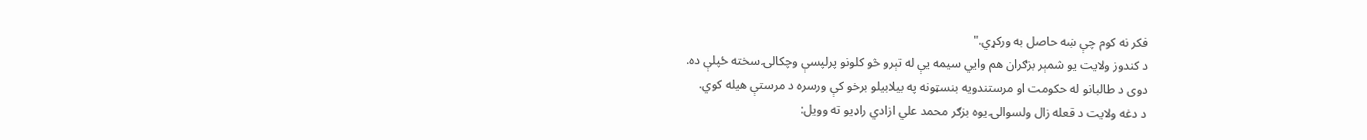فکر نه کوم چې ښه حاصل به ورکړي."
د کندوز ولایت یو شمېر بزګران هم وايي سیمه یې له تېرو څو کلونو پرلپسې وچکالۍ سخته ځپلې ده.
دوی د طالبانو له حکومت او مرستندویه بنسټونه په بیلابیلو برخو کې ورسره د مرستې هیله کوي.
د دغه ولایت د قعله زال ولسوالۍ یوه بزګر محمد علي ازادي راډيو ته وویل: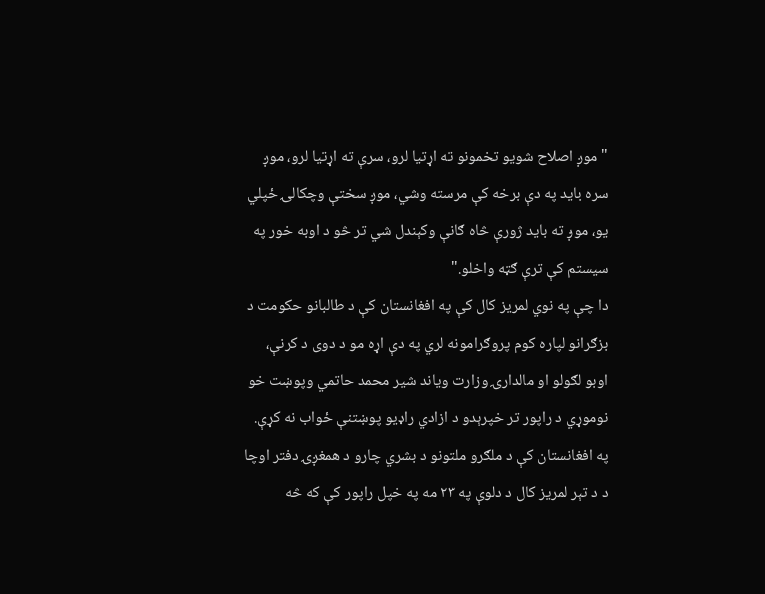" موږ اصلاح شویو تخمونو ته اړتیا لرو، سرې ته اړتیا لرو، موږ سره باید په دې برخه کې مرسته وشي، موږ سختې وچکالۍ ځپلي یو، موږ ته باید ژورې څاه ګانې وکېندل شي تر څو د اوبه خور په سیستم کې ترې ګټه واخلو."
دا چې په نوي لمریز کال کې په افغانستان کې د طالبانو حکومت د بزګرانو لپاره کوم پروګرامونه لري په دې اړه مو د دوی د کرنې، اوبو لګولو او مالدارۍ وزارت ویاند شیر محمد حاتمي وپوښت خو نوموړي د راپور تر خپرېدو د ازادي راډيو پوښتنې ځواب نه کړې.
په افغانستان کې د ملګرو ملتونو د بشري چارو د همغږۍ دفتر اوچا د د تېر لمریز کال د دلوې په ۲۳ مه په خپل راپور کې که څه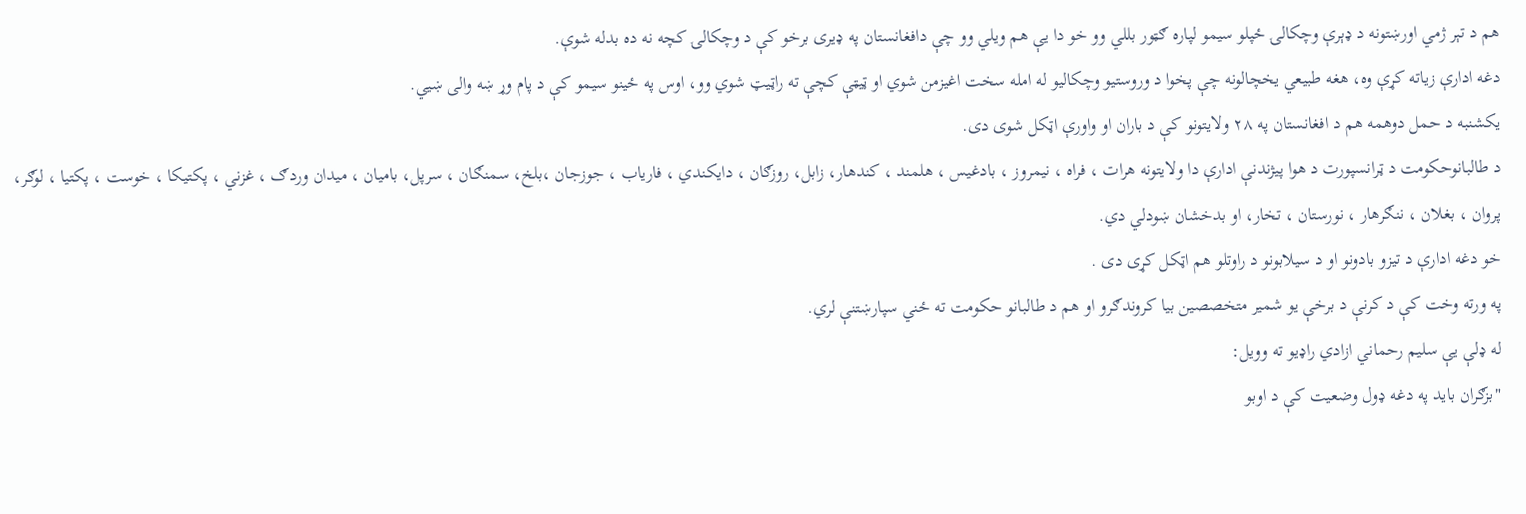هم د تېر ژمي اورښتونه د ډېرې وچکالۍ ځپلو سیمو لپاره ګټور بللي وو خو دا یې هم ویلي وو چې دافغانستان په ډیری برخو کې د وچکالۍ کچه نه ده بدله شوې.
دغه ادارې زیاته کړې وه، هغه طبیعي یخچالونه چې پخوا د وروستیو وچکالیو له امله سخت اغیزمن شوي او ټیټې کچې ته راټیټ شوي وو، اوس په ځینو سیمو کې د پام وړ ښه والی ښیي.
یکشنبه د حمل دوهمه هم د افغانستان په ۲۸ ولایتونو کې د باران او واورې اټکل شوی دی.
د طالبانوحکومت د ټرانسپورت د هوا پیژندنې ادارې دا ولایتونه هرات ، فراه ، نیمروز ، بادغیس ، هلمند ، کندهار، زابل، روزګان ، دایکندي ، فاریاب ، جوزجان ،بلخ، سمنګان ، سرپل، بامیان ، میدان وردګ ، غزني ، پکتیکا ، خوست ، پکتیا ، لوګر، پروان ، بغلان ، ننګرهار ، نورستان ، تخار، او بدخشان ښودلي دي.
خو دغه ادارې د تیزو بادونو او د سیلابونو د راوتلو هم اټکل کړی دی .
په ورته وخت کې د کرنې د برخې یو شمیر متخصصین بیا کروندګرو او هم د طالبانو حکومت ته ځني سپارښتنې لري.
له ډلې یې سلیم رحماني ازادي راډيو ته وویل:
"بزګران باید په دغه ډول وضعیت کې د اوبو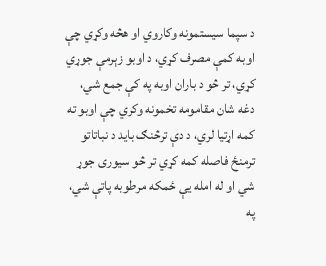د سپما سیستمونه وکاروي او هڅه وکړي چې اوبه کمې مصرف کړي، د اوبو زېرمې جوړي کړي، تر څو د باران اوبه په کې جمع شي، دغه شان مقامومه تخمونه وکري چې اوبو ته کمه اړتیا لري، د دې ترڅنګ باید د نباتاتو ترمنځ فاصله کمه کړي تر څو سیوری جوړ شي او له امله یې ځمکه مرطوبه پاتې شي، په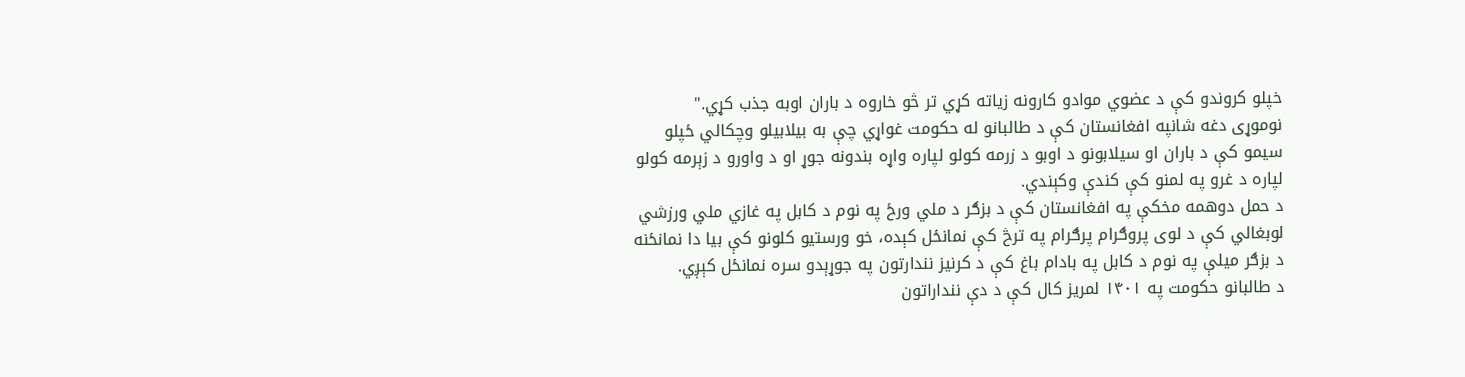خپلو کروندو کې د عضوي موادو کارونه زیاته کړي تر څو خاروه د باران اوبه جذب کړي."
نوموړی دغه شانپه افغانستان کې د طالبانو له حکومت غواړي چې به بیلابیلو وچکالي ځپلو سیمو کې د باران او سیلابونو د اوبو د زرمه کولو لپاره واړه بندونه جوړ او د واورو د زېرمه کولو لپاره د غرو په لمنو کې کندې وکېندي.
د حمل دوهمه مخکې په افغانستان کې د بزګر د ملي ورځ په نوم د کابل په غازي ملي ورزشي لوبغالي کې د لوی پروګرام پرګرام په ترڅ کې نمانځل کېده، خو ورستیو کلونو کې بیا دا نمانځنه د بزګر میلې په نوم د کابل په بادام باغ کې د کرنیز نندارتون په جوړېدو سره نمانځل کېږي.
د طالبانو حکومت په ۱۴۰۱ لمریز کال کې د دې ننداراتون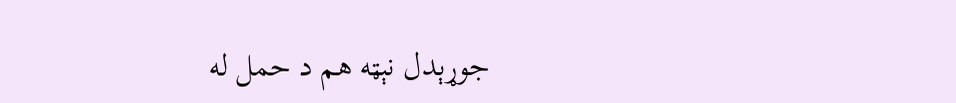جوړېدل نېټه هم د حمل له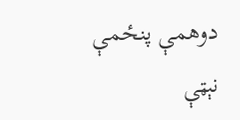دوهمې پنځمې نېټې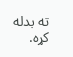ته بدله کړه.